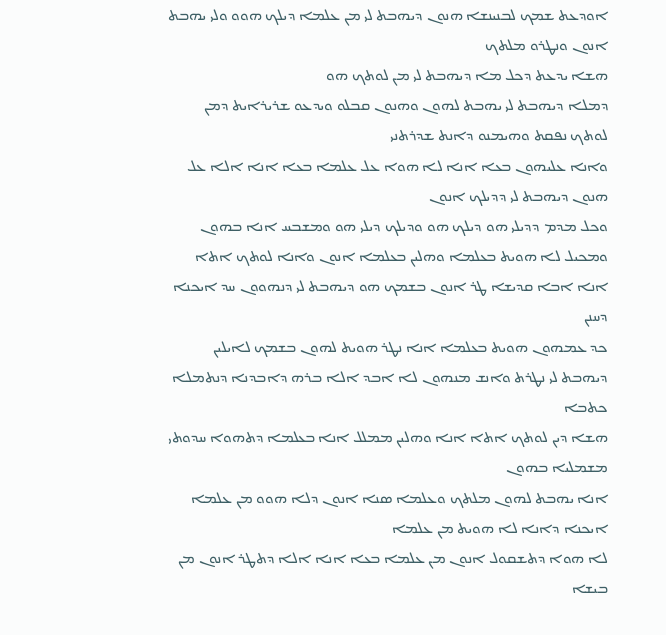ܐܘܕܥܬ ܫܡܟ ܠܒܢܝܢܫܐ ܗܢܘܢ ܕܝܗܒܬ ܠܝ ܡܢ ܥܠܡܐ ܕܝܠܟ ܗܘܘ ܘܠܝ ܝܗܒܬ ܐܢܘܢ ܘܢܛܪܘ ܡܠܬܟ
ܗܫܐ ܝܕܥܬ ܕܟܠ ܡܐ ܕܝܗܒܬ ܠܝ ܡܢ ܠܘܬܟ ܗܘ
ܕܡܠܐ ܕܝܗܒܬ ܠܝ ܝܗܒܬ ܠܗܘܢ ܘܗܢܘܢ ܩܒܠܘ ܘܝܕܥܘ ܫܪܝܪܐܝܬ ܕܡܢ ܠܘܬܟ ܢܦܩܬ ܘܗܝܡܢܘ ܕܐܢܬ ܫܕܪܬܢܝ
ܘܐܢܐ ܥܠܝܗܘܢ ܒܥܐ ܐܢܐ ܠܐ ܗܘܐ ܥܠ ܥܠܡܐ ܒܥܐ ܐܢܐ ܐܠܐ ܥܠ ܗܢܘܢ ܕܝܗܒܬ ܠܝ ܕܕܝܠܟ ܐܢܘܢ
ܘܟܠ ܡܕܡ ܕܕܝܠܝ ܗܘ ܕܝܠܟ ܗܘ ܘܕܝܠܟ ܕܝܠܝ ܗܘ ܘܡܫܒܚ ܐܢܐ ܒܗܘܢ
ܘܡܟܝܠ ܠܐ ܗܘܝܬ ܒܥܠܡܐ ܘܗܠܝܢ ܒܥܠܡܐ ܐܢܘܢ ܘܐܢܐ ܠܘܬܟ ܐܬܐ ܐܢܐ ܐܒܐ ܩܕܝܫܐ ܛܪ ܐܢܘܢ ܒܫܡܟ ܗܘ ܕܝܗܒܬ ܠܝ ܕܢܗܘܘܢ ܚܕ ܐܝܟܢܐ ܕܚܢܢ
ܟܕ ܥܡܗܘܢ ܗܘܝܬ ܒܥܠܡܐ ܐܢܐ ܢܛܪ ܗܘܝܬ ܠܗܘܢ ܒܫܡܟ ܠܐܝܠܝܢ ܕܝܗܒܬ ܠܝ ܢܛܪܬ ܘܐܢܫ ܡܢܗܘܢ ܠܐ ܐܒܕ ܐܠܐ ܒܪܗ ܕܐܒܕܢܐ ܕܢܬܡܠܐ ܟܬܒܐ
ܗܫܐ ܕܝܢ ܠܘܬܟ ܐܬܐ ܐܢܐ ܘܗܠܝܢ ܡܡܠܠ ܐܢܐ ܒܥܠܡܐ ܕܬܗܘܐ ܚܕܘܬܝ ܡܫܡܠܝܐ ܒܗܘܢ
ܐܢܐ ܝܗܒܬ ܠܗܘܢ ܡܠܬܟ ܘܥܠܡܐ ܣܢܐ ܐܢܘܢ ܕܠܐ ܗܘܘ ܡܢ ܥܠܡܐ ܐܝܟܢܐ ܕܐܢܐ ܠܐ ܗܘܝܬ ܡܢ ܥܠܡܐ
ܠܐ ܗܘܐ ܕܬܫܩܘܠ ܐܢܘܢ ܡܢ ܥܠܡܐ ܒܥܐ ܐܢܐ ܐܠܐ ܕܬܛܪ ܐܢܘܢ ܡܢ ܒܝܫܐ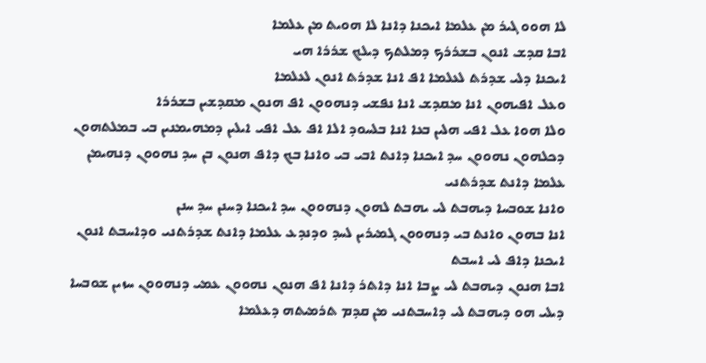ܠܐ ܗܘܘ ܓܝܪ ܡܢ ܥܠܡܐ ܐܝܟܢܐ ܕܐܢܐ ܠܐ ܗܘܝܬ ܡܢ ܥܠܡܐ
ܐܒܐ ܩܕܫ ܐܢܘܢ ܒܫܪܪܟ ܕܡܠܬܟ ܕܝܠܟ ܫܪܪܐ ܗܝ
ܐܝܟܢܐ ܕܠܝ ܫܕܪܬ ܠܥܠܡܐ ܐܦ ܐܢܐ ܫܕܪܬ ܐܢܘܢ ܠܥܠܡܐ
ܘܥܠ ܐܦܝܗܘܢ ܐܢܐ ܡܩܕܫ ܐܢܐ ܢܦܫܝ ܕܢܗܘܘܢ ܐܦ ܗܢܘܢ ܡܩܕܫܝܢ ܒܫܪܪܐ
ܘܠܐ ܗܘܐ ܥܠ ܐܦܝ ܗܠܝܢ ܒܥܐ ܐܢܐ ܒܠܚܘܕ ܐܠܐ ܐܦ ܥܠ ܐܦܝ ܐܝܠܝܢ ܕܡܗܝܡܢܝܢ ܒܝ ܒܡܠܬܗܘܢ
ܕܟܠܗܘܢ ܢܗܘܘܢ ܚܕ ܐܝܟܢܐ ܕܐܢܬ ܐܒܝ ܒܝ ܘܐܢܐ ܒܟ ܕܐܦ ܗܢܘܢ ܒܢ ܚܕ ܢܗܘܘܢ ܕܢܗܝܡܢ ܥܠܡܐ ܕܐܢܬ ܫܕܪܬܢܝ
ܘܐܢܐ ܫܘܒܚܐ ܕܝܗܒܬ ܠܝ ܝܗܒܬ ܠܗܘܢ ܕܢܗܘܘܢ ܚܕ ܐܝܟܢܐ ܕܚܢܢ ܚܕ ܚܢܢ
ܐܢܐ ܒܗܘܢ ܘܐܢܬ ܒܝ ܕܢܗܘܘܢ ܓܡܝܪܝܢ ܠܚܕ ܘܕܢܕܥ ܥܠܡܐ ܕܐܢܬ ܫܕܪܬܢܝ ܘܕܐܚܒܬ ܐܢܘܢ ܐܝܟܢܐ ܕܐܦ ܠܝ ܐܚܒܬ
ܐܒܐ ܗܢܘܢ ܕܝܗܒܬ ܠܝ ܨܒܐ ܐܢܐ ܕܐܬܪ ܕܐܢܐ ܐܦ ܗܢܘܢ ܢܗܘܘܢ ܥܡܝ ܕܢܗܘܘܢ ܚܙܝܢ ܫܘܒܚܐ ܕܝܠܝ ܗܘ ܕܝܗܒܬ ܠܝ ܕܐܚܒܬܢܝ ܡܢ ܩܕܡ ܬܪܡܝܬܗ ܕܥܠܡܐ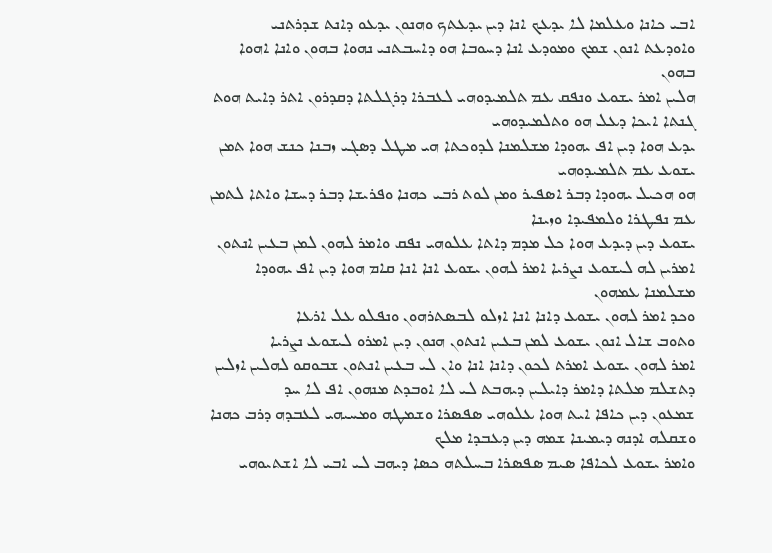ܐܒܝ ܟܐܢܐ ܘܥܠܡܐ ܠܐ ܝܕܥܟ ܐܢܐ ܕܝܢ ܝܕܥܬܟ ܘܗܢܘܢ ܝܕܥܘ ܕܐܢܬ ܫܕܪܬܢܝ
ܘܐܘܕܥܬ ܐܢܘܢ ܫܡܟ ܘܡܘܕܥ ܐܢܐ ܕܚܘܒܐ ܗܘ ܕܐܚܒܬܢܝ ܢܗܘܐ ܒܗܘܢ ܘܐܢܐ ܐܗܘܐ ܒܗܘܢ
ܗܠܝܢ ܐܡܪ ܝܫܘܥ ܘܢܦܩ ܥܡ ܬܠܡܝܕܘܗܝ ܠܥܒܪܐ ܕܪܓܠܬܐ ܕܩܕܪܘܢ ܐܬܪ ܕܐܝܬ ܗܘܬ ܓܢܬܐ ܐܝܟܐ ܕܥܠ ܗܘ ܘܬܠܡܝܕܘܗܝ
ܝܕܥ ܗܘܐ ܕܝܢ ܐܦ ܝܗܘܕܐ ܡܫܠܡܢܐ ܠܕܘܟܬܐ ܗܝ ܡܛܠ ܕܣܓܝ ܙܒܢܐ ܟܢܫ ܗܘܐ ܬܡܢ ܝܫܘܥ ܥܡ ܬܠܡܝܕܘܗܝ
ܗܘ ܗܟܝܠ ܝܗܘܕܐ ܕܒܪ ܐܣܦܝܪ ܘܡܢ ܠܘܬ ܪܒܝ ܟܗܢܐ ܘܦܪܝܫܐ ܕܒܪ ܕܚܫܐ ܘܐܬܐ ܠܬܡܢ ܥܡ ܢܦܛܪܐ ܘܠܡܦܝܕܐ ܘܙܝܢܐ
ܝܫܘܥ ܕܝܢ ܕܝܕܥ ܗܘܐ ܟܠ ܡܕܡ ܕܐܬܐ ܥܠܘܗܝ ܢܦܩ ܘܐܡܪ ܠܗܘܢ ܠܡܢ ܒܥܝܢ ܐܢܬܘܢ
ܐܡܪܝܢ ܠܗ ܠܝܫܘܥ ܢܨܪܝܐ ܐܡܪ ܠܗܘܢ ܝܫܘܥ ܐܢܐ ܐܢܐ ܩܐܡ ܗܘܐ ܕܝܢ ܐܦ ܝܗܘܕܐ ܡܫܠܡܢܐ ܥܡܗܘܢ
ܘܟܕ ܐܡܪ ܠܗܘܢ ܝܫܘܥ ܕܐܢܐ ܐܢܐ ܐܙܠܘ ܠܒܣܬܪܗܘܢ ܘܢܦܠܘ ܥܠ ܐܪܥܐ
ܘܬܘܒ ܫܐܠ ܐܢܘܢ ܝܫܘܥ ܠܡܢ ܒܥܝܢ ܐܢܬܘܢ ܗܢܘܢ ܕܝܢ ܐܡܪܘ ܠܝܫܘܥ ܢܨܪܝܐ
ܐܡܪ ܠܗܘܢ ܝܫܘܥ ܐܡܪܬ ܠܟܘܢ ܕܐܢܐ ܐܢܐ ܘܐܢ ܠܝ ܒܥܝܢ ܐܢܬܘܢ ܫܒܘܩܘ ܠܗܠܝܢ ܐܙܠܝܢ
ܕܬܫܠܡ ܡܠܬܐ ܕܐܡܪ ܕܐܝܠܝܢ ܕܝܗܒܬ ܠܝ ܠܐ ܐܘܒܕܬ ܡܢܗܘܢ ܐܦ ܠܐ ܚܕ
ܫܡܥܘܢ ܕܝܢ ܟܐܦܐ ܐܝܬ ܗܘܐ ܥܠܘܗܝ ܣܦܣܪܐ ܘܫܡܛܗ ܘܡܚܝܗܝ ܠܥܒܕܗ ܕܪܒ ܟܗܢܐ ܘܫܩܠܗ ܐܕܢܗ ܕܝܡܝܢܐ ܫܡܗ ܕܝܢ ܕܥܒܕܐ ܡܠܟ
ܘܐܡܪ ܝܫܘܥ ܠܟܐܦܐ ܣܝܡ ܣܦܣܪܐ ܒܚܠܬܗ ܟܣܐ ܕܝܗܒ ܠܝ ܐܒܝ ܠܐ ܐܫܬܝܘܗܝ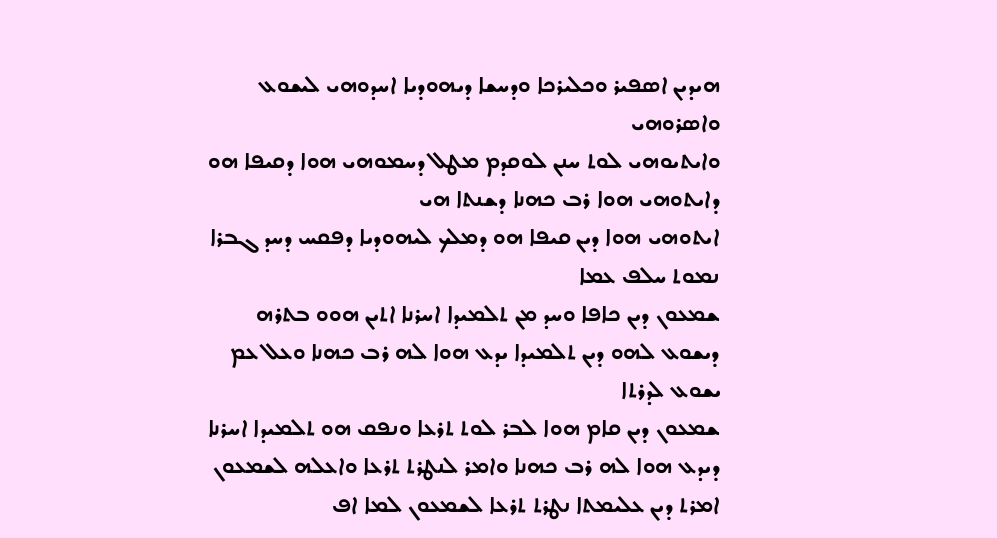ܗܝܕܝܢ ܐܣܦܝܪ ܘܟܠܝܪܟܐ ܘܕܚܫܐ ܕܝܗܘܕܝܐ ܐܚܕܘܗܝ ܠܝܫܘܥ ܘܐܣܪܘܗܝ
ܘܐܝܬܝܘܗܝ ܠܘܬ ܚܢܢ ܠܘܩܕܡ ܡܛܠ ܕܚܡܘܗܝ ܗܘܐ ܕܩܝܦܐ ܗܘ ܕܐܝܬܘܗܝ ܗܘܐ ܪܒ ܟܗܢܐ ܕܫܢܬܐ ܗܝ
ܐܝܬܘܗܝ ܗܘܐ ܕܝܢ ܩܝܦܐ ܗܘ ܕܡܠܟ ܠܝܗܘܕܝܐ ܕܦܩܚ ܕܚܕ ܓܒܪܐ ܢܡܘܬ ܚܠܦ ܥܡܐ
ܫܡܥܘܢ ܕܝܢ ܟܐܦܐ ܘܚܕ ܡܢ ܬܠܡܝܕܐ ܐܚܪܢܐ ܐܬܝܢ ܗܘܘ ܒܬܪܗ ܕܝܫܘܥ ܠܗܘ ܕܝܢ ܬܠܡܝܕܐ ܝܕܥ ܗܘܐ ܠܗ ܪܒ ܟܗܢܐ ܘܥܠ ܥܡ ܝܫܘܥ ܠܕܪܬܐ
ܫܡܥܘܢ ܕܝܢ ܩܐܡ ܗܘܐ ܠܒܪ ܠܘܬ ܬܪܥܐ ܘܢܦܩ ܗܘ ܬܠܡܝܕܐ ܐܚܪܢܐ ܕܝܕܥ ܗܘܐ ܠܗ ܪܒ ܟܗܢܐ ܘܐܡܪ ܠܢܛܪܬ ܬܪܥܐ ܘܐܥܠܗ ܠܫܡܥܘܢ
ܐܡܪܬ ܕܝܢ ܥܠܝܡܬܐ ܢܛܪܬ ܬܪܥܐ ܠܫܡܥܘܢ ܠܡܐ ܐܦ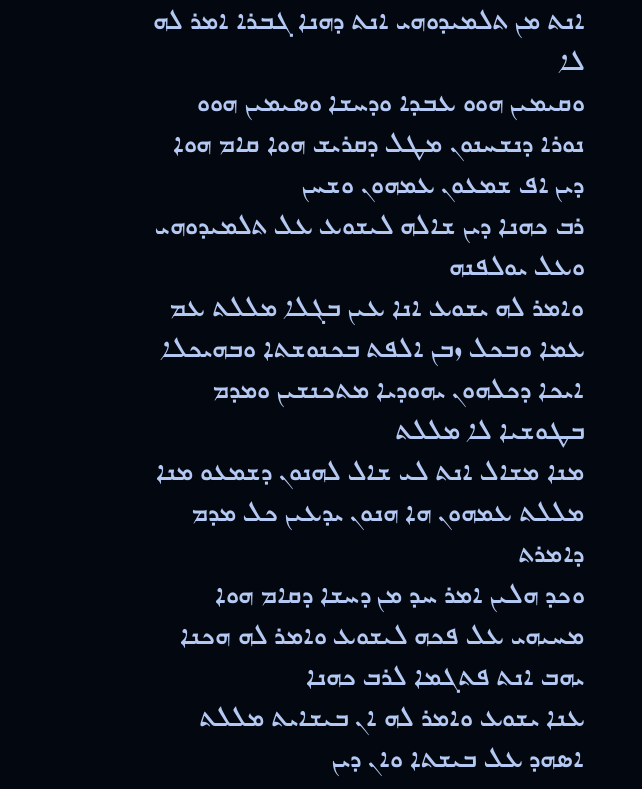ܐܢܬ ܡܢ ܬܠܡܝܕܘܗܝ ܐܢܬ ܕܗܢܐ ܓܒܪܐ ܐܡܪ ܠܗ ܠܐ
ܘܩܝܡܝܢ ܗܘܘ ܥܒܕܐ ܘܕܚܫܐ ܘܣܝܡܝܢ ܗܘܘ ܢܘܪܐ ܕܢܫܚܢܘܢ ܡܛܠ ܕܩܪܝܫ ܗܘܐ ܩܐܡ ܗܘܐ ܕܝܢ ܐܦ ܫܡܥܘܢ ܥܡܗܘܢ ܘܫܚܢ
ܪܒ ܟܗܢܐ ܕܝܢ ܫܐܠܗ ܠܝܫܘܥ ܥܠ ܬܠܡܝܕܘܗܝ ܘܥܠ ܝܘܠܦܢܗ
ܘܐܡܪ ܠܗ ܝܫܘܥ ܐܢܐ ܥܝܢ ܒܓܠܐ ܡܠܠܬ ܥܡ ܥܡܐ ܘܒܟܠ ܙܒܢ ܐܠܦܬ ܒܟܢܘܫܬܐ ܘܒܗܝܟܠܐ ܐܝܟܐ ܕܟܠܗܘܢ ܝܗܘܕܝܐ ܡܬܟܢܫܝܢ ܘܡܕܡ ܒܛܘܫܝܐ ܠܐ ܡܠܠܬ
ܡܢܐ ܡܫܐܠ ܐܢܬ ܠܝ ܫܐܠ ܠܗܢܘܢ ܕܫܡܥܘ ܡܢܐ ܡܠܠܬ ܥܡܗܘܢ ܗܐ ܗܢܘܢ ܝܕܥܝܢ ܟܠ ܡܕܡ ܕܐܡܪܬ
ܘܟܕ ܗܠܝܢ ܐܡܪ ܚܕ ܡܢ ܕܚܫܐ ܕܩܐܡ ܗܘܐ ܡܚܝܗܝ ܥܠ ܦܟܗ ܠܝܫܘܥ ܘܐܡܪ ܠܗ ܗܟܢܐ ܝܗܒ ܐܢܬ ܦܬܓܡܐ ܠܪܒ ܟܗܢܐ
ܥܢܐ ܝܫܘܥ ܘܐܡܪ ܠܗ ܐܢ ܒܝܫܐܝܬ ܡܠܠܬ ܐܣܗܕ ܥܠ ܒܝܫܬܐ ܘܐܢ ܕܝܢ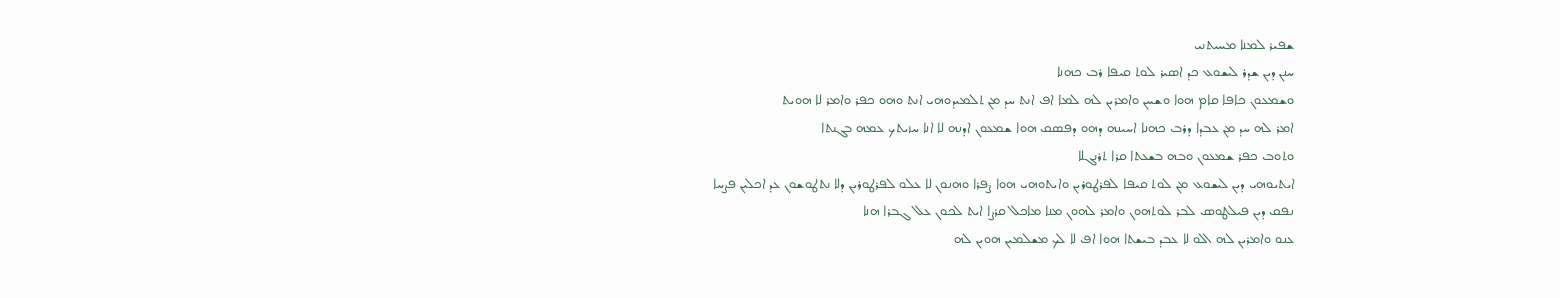ܫܦܝܪ ܠܡܢܐ ܡܚܝܬܢܝ
ܚܢܢ ܕܝܢ ܫܕܪ ܠܝܫܘܥ ܟܕ ܐܣܝܪ ܠܘܬ ܩܝܦܐ ܪܒ ܟܗܢܐ
ܘܫܡܥܘܢ ܟܐܦܐ ܩܐܡ ܗܘܐ ܘܫܚܢ ܘܐܡܪܝܢ ܠܗ ܠܡܐ ܐܦ ܐܢܬ ܚܕ ܡܢ ܬܠܡܝܕܘܗܝ ܐܢܬ ܘܗܘ ܟܦܪ ܘܐܡܪ ܠܐ ܗܘܝܬ
ܐܡܪ ܠܗ ܚܕ ܡܢ ܥܒܕܐ ܕܪܒ ܟܗܢܐ ܐܚܝܢܗ ܕܗܘ ܕܦܣܩ ܗܘܐ ܫܡܥܘܢ ܐܕܢܗ ܠܐ ܐܢܐ ܚܙܝܬܟ ܥܡܗ ܒܓܢܬܐ
ܘܬܘܒ ܟܦܪ ܫܡܥܘܢ ܘܒܗ ܒܫܥܬܐ ܩܪܐ ܬܪܢܓܠܐ
ܐܝܬܝܘܗܝ ܕܝܢ ܠܝܫܘܥ ܡܢ ܠܘܬ ܩܝܦܐ ܠܦܪܛܘܪܝܢ ܘܐܝܬܘܗܝ ܗܘܐ ܨܦܪܐ ܘܗܢܘܢ ܠܐ ܥܠܘ ܠܦܪܛܘܪܝܢ ܕܠܐ ܢܬܛܘܫܘܢ ܥܕ ܐܟܠܝܢ ܦܨܚܐ
ܢܦܩ ܕܝܢ ܦܝܠܛܘܣ ܠܒܪ ܠܘܬܗܘܢ ܘܐܡܪ ܠܗܘܢ ܡܢܐ ܡܐܟܠ ܩܪܨܐ ܐܝܬ ܠܟܘܢ ܥܠ ܓܒܪܐ ܗܢܐ
ܥܢܘ ܘܐܡܪܝܢ ܠܗ ܐܠܘ ܠܐ ܥܒܕ ܒܝܫܬܐ ܗܘܐ ܐܦ ܠܐ ܠܟ ܡܫܠܡܝܢ ܗܘܝܢ ܠܗ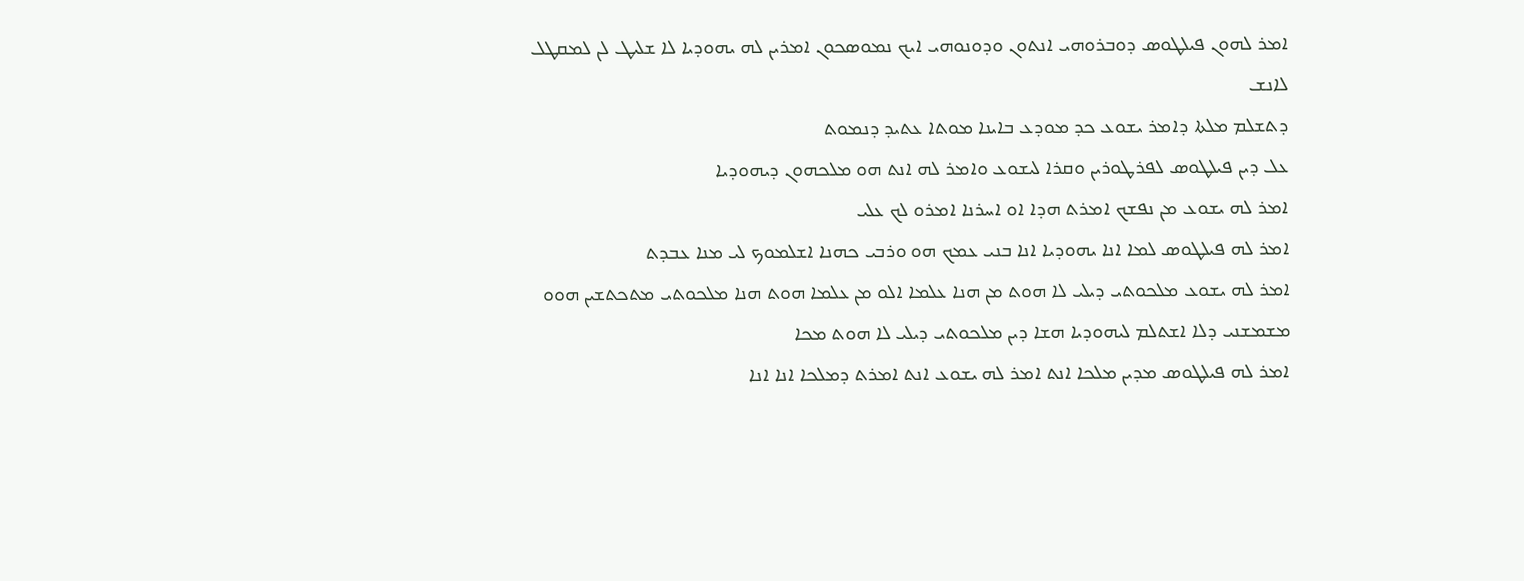ܐܡܪ ܠܗܘܢ ܦܝܠܛܘܣ ܕܘܒܪܘܗܝ ܐܢܬܘܢ ܘܕܘܢܘܗܝ ܐܝܟ ܢܡܘܣܟܘܢ ܐܡܪܝܢ ܠܗ ܝܗܘܕܝܐ ܠܐ ܫܠܝܛ ܠܢ ܠܡܩܛܠ ܠܐܢܫ
ܕܬܫܠܡ ܡܠܬܐ ܕܐܡܪ ܝܫܘܥ ܟܕ ܡܘܕܥ ܒܐܝܢܐ ܡܘܬܐ ܥܬܝܕ ܕܢܡܘܬ
ܥܠ ܕܝܢ ܦܝܠܛܘܣ ܠܦܪܛܘܪܝܢ ܘܩܪܐ ܠܝܫܘܥ ܘܐܡܪ ܠܗ ܐܢܬ ܗܘ ܡܠܟܗܘܢ ܕܝܗܘܕܝܐ
ܐܡܪ ܠܗ ܝܫܘܥ ܡܢ ܢܦܫܟ ܐܡܪܬ ܗܕܐ ܐܘ ܐܚܪܢܐ ܐܡܪܘ ܠܟ ܥܠܝ
ܐܡܪ ܠܗ ܦܝܠܛܘܣ ܠܡܐ ܐܢܐ ܝܗܘܕܝܐ ܐܢܐ ܒܢܝ ܥܡܟ ܗܘ ܘܪܒܝ ܟܗܢܐ ܐܫܠܡܘܟ ܠܝ ܡܢܐ ܥܒܕܬ
ܐܡܪ ܠܗ ܝܫܘܥ ܡܠܟܘܬܝ ܕܝܠܝ ܠܐ ܗܘܬ ܡܢ ܗܢܐ ܥܠܡܐ ܐܠܘ ܡܢ ܥܠܡܐ ܗܘܬ ܗܢܐ ܡܠܟܘܬܝ ܡܬܟܬܫܝܢ ܗܘܘ ܡܫܡܫܢܝ ܕܠܐ ܐܫܬܠܡ ܠܝܗܘܕܝܐ ܗܫܐ ܕܝܢ ܡܠܟܘܬܝ ܕܝܠܝ ܠܐ ܗܘܬ ܡܟܐ
ܐܡܪ ܠܗ ܦܝܠܛܘܣ ܡܕܝܢ ܡܠܟܐ ܐܢܬ ܐܡܪ ܠܗ ܝܫܘܥ ܐܢܬ ܐܡܪܬ ܕܡܠܟܐ ܐܢܐ ܐܢܐ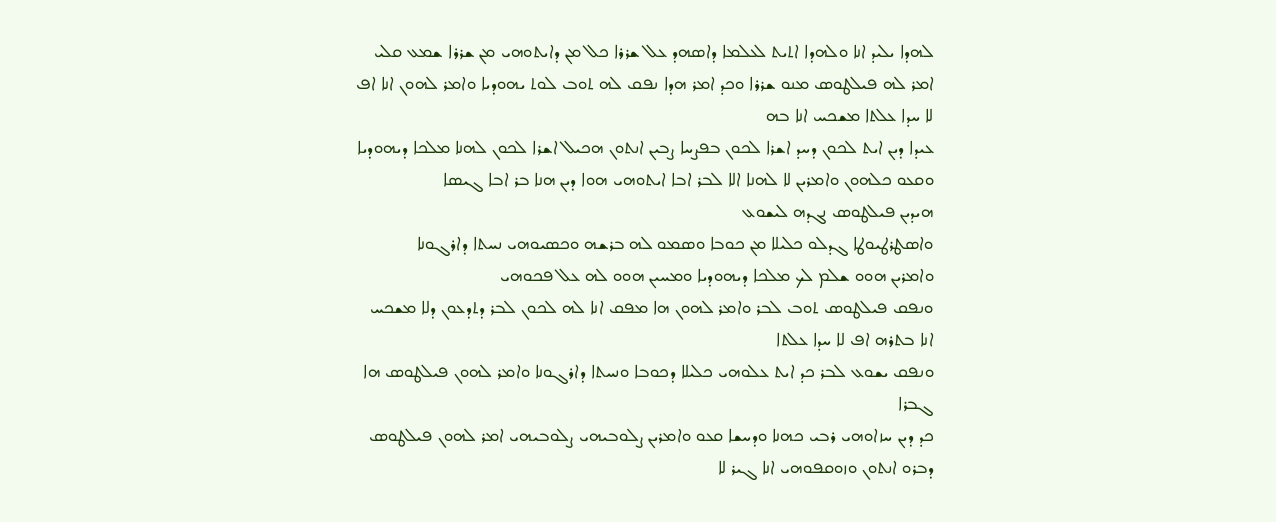ܠܗܕܐ ܝܠܝܕ ܐܢܐ ܘܠܗܕܐ ܐܬܝܬ ܠܥܠܡܐ ܕܐܣܗܕ ܥܠ ܫܪܪܐ ܟܠ ܡܢ ܕܐܝܬܘܗܝ ܡܢ ܫܪܪܐ ܫܡܥ ܩܠܝ
ܐܡܪ ܠܗ ܦܝܠܛܘܣ ܡܢܘ ܫܪܪܐ ܘܟܕ ܐܡܪ ܗܕܐ ܢܦܩ ܠܗ ܬܘܒ ܠܘܬ ܝܗܘܕܝܐ ܘܐܡܪ ܠܗܘܢ ܐܢܐ ܐܦ ܠܐ ܚܕܐ ܥܠܬܐ ܡܫܟܚ ܐܢܐ ܒܗ
ܥܝܕܐ ܕܝܢ ܐܝܬ ܠܟܘܢ ܕܚܕ ܐܫܪܐ ܠܟܘܢ ܒܦܨܚܐ ܨܒܝܢ ܐܢܬܘܢ ܗܟܝܠ ܐܫܪܐ ܠܟܘܢ ܠܗܢܐ ܡܠܟܐ ܕܝܗܘܕܝܐ
ܘܩܥܘ ܟܠܗܘܢ ܘܐܡܪܝܢ ܠܐ ܠܗܢܐ ܐܠܐ ܠܒܪ ܐܒܐ ܐܝܬܘܗܝ ܗܘܐ ܕܝܢ ܗܢܐ ܒܪ ܐܒܐ ܓܝܣܐ
ܗܝܕܝܢ ܦܝܠܛܘܣ ܢܓܕܗ ܠܝܫܘܥ
ܘܐܣܛܪܛܝܘܛܐ ܓܕܠܘ ܟܠܝܠܐ ܡܢ ܟܘܒܐ ܘܣܡܘ ܠܗ ܒܪܫܗ ܘܟܣܝܘܗܝ ܢܚܬܐ ܕܐܪܓܘܢܐ
ܘܐܡܪܝܢ ܗܘܘ ܫܠܡ ܠܟ ܡܠܟܐ ܕܝܗܘܕܝܐ ܘܡܚܝܢ ܗܘܘ ܠܗ ܥܠ ܦܟܘܗܝ
ܘܢܦܩ ܦܝܠܛܘܣ ܬܘܒ ܠܒܪ ܘܐܡܪ ܠܗܘܢ ܗܐ ܡܦܩ ܐܢܐ ܠܗ ܠܟܘܢ ܠܒܪ ܕܬܕܥܘܢ ܕܠܐ ܡܫܟܚ ܐܢܐ ܒܬܪܗ ܐܦ ܠܐ ܚܕܐ ܥܠܬܐ
ܘܢܦܩ ܝܫܘܥ ܠܒܪ ܟܕ ܐܝܬ ܥܠܘܗܝ ܟܠܝܠܐ ܕܟܘܒܐ ܘܢܚܬܐ ܕܐܪܓܘܢܐ ܘܐܡܪ ܠܗܘܢ ܦܝܠܛܘܣ ܗܐ ܓܒܪܐ
ܟܕ ܕܝܢ ܚܙܐܘܗܝ ܪܒܝ ܟܗܢܐ ܘܕܚܫܐ ܩܥܘ ܘܐܡܪܝܢ ܨܠܘܒܝܗܝ ܨܠܘܒܝܗܝ ܐܡܪ ܠܗܘܢ ܦܝܠܛܘܣ ܕܒܪܘ ܐܢܬܘܢ ܘܙܘܩܦܘܗܝ ܐܢܐ ܓܝܪ ܠܐ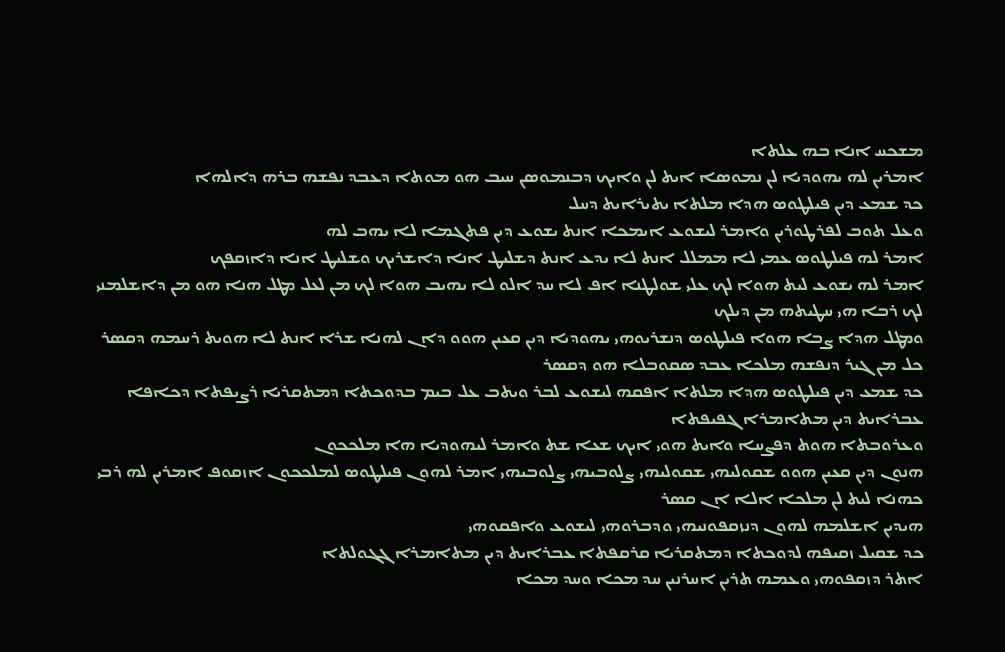ܡܫܟܚ ܐܢܐ ܒܗ ܥܠܬܐ
ܐܡܪܝܢ ܠܗ ܝܗܘܕܝܐ ܠܢ ܢܡܘܣܐ ܐܝܬ ܠܢ ܘܐܝܟ ܕܒܢܡܘܣܢ ܚܝܒ ܗܘ ܡܘܬܐ ܕܥܒܕ ܢܦܫܗ ܒܪܗ ܕܐܠܗܐ
ܟܕ ܫܡܥ ܕܝܢ ܦܝܠܛܘܣ ܗܕܐ ܡܠܬܐ ܝܬܝܪܐܝܬ ܕܚܠ
ܘܥܠ ܬܘܒ ܠܦܪܛܘܪܝܢ ܘܐܡܪ ܠܝܫܘܥ ܐܝܡܟܐ ܐܢܬ ܝܫܘܥ ܕܝܢ ܦܬܓܡܐ ܠܐ ܝܗܒ ܠܗ
ܐܡܪ ܠܗ ܦܝܠܛܘܣ ܥܡܝ ܠܐ ܡܡܠܠ ܐܢܬ ܠܐ ܝܕܥ ܐܢܬ ܕܫܠܝܛ ܐܢܐ ܕܐܫܪܝܟ ܘܫܠܝܛ ܐܢܐ ܕܐܙܩܦܟ
ܐܡܪ ܠܗ ܝܫܘܥ ܠܝܬ ܗܘܐ ܠܟ ܥܠܝ ܫܘܠܛܢܐ ܐܦ ܠܐ ܚܕ ܐܠܘ ܠܐ ܝܗܝܒ ܗܘܐ ܠܟ ܡܢ ܠܥܠ ܡܛܠ ܗܢܐ ܗܘ ܡܢ ܕܐܫܠܡܢܝ ܠܟ ܪܒܐ ܗܝ ܚܛܝܬܗ ܡܢ ܕܝܠܟ
ܘܡܛܠ ܗܕܐ ܨܒܐ ܗܘܐ ܦܝܠܛܘܣ ܕܢܫܪܝܘܗܝ ܝܗܘܕܝܐ ܕܝܢ ܩܥܝܢ ܗܘܘ ܕܐܢ ܠܗܢܐ ܫܪܐ ܐܢܬ ܠܐ ܗܘܝܬ ܪܚܡܗ ܕܩܣܪ ܟܠ ܡܢ ܓܝܪ ܕܢܦܫܗ ܡܠܟܐ ܥܒܕ ܣܩܘܒܠܐ ܗܘ ܕܩܣܪ
ܟܕ ܫܡܥ ܕܝܢ ܦܝܠܛܘܣ ܗܕܐ ܡܠܬܐ ܐܦܩܗ ܠܝܫܘܥ ܠܒܪ ܘܝܬܒ ܥܠ ܒܝܡ ܒܕܘܟܬܐ ܕܡܬܩܪܝܐ ܪܨܝܦܬܐ ܕܟܐܦܐ ܥܒܪܐܝܬ ܕܝܢ ܡܬܐܡܪܐ ܓܦܝܦܬܐ
ܘܥܪܘܒܬܐ ܗܘܬ ܕܦܨܚܐ ܘܐܝܬ ܗܘܝ ܐܝܟ ܫܥܐ ܫܬ ܘܐܡܪ ܠܝܗܘܕܝܐ ܗܐ ܡܠܟܟܘܢ
ܗܢܘܢ ܕܝܢ ܩܥܝܢ ܗܘܘ ܫܩܘܠܝܗܝ ܫܩܘܠܝܗܝ ܨܠܘܒܝܗܝ ܨܠܘܒܝܗܝ ܐܡܪ ܠܗܘܢ ܦܝܠܛܘܣ ܠܡܠܟܟܘܢ ܐܙܩܘܦ ܐܡܪܝܢ ܠܗ ܪܒܝ ܟܗܢܐ ܠܝܬ ܠܢ ܡܠܟܐ ܐܠܐ ܐܢ ܩܣܪ
ܗܝܕܝܢ ܐܫܠܡܗ ܠܗܘܢ ܕܢܙܩܦܘܢܝܗܝ ܘܕܒܪܘܗܝ ܠܝܫܘܥ ܘܐܦܩܘܗܝ
ܟܕ ܫܩܝܠ ܙܩܝܦܗ ܠܕܘܟܬܐ ܕܡܬܩܪܝܐ ܩܪܩܦܬܐ ܥܒܪܐܝܬ ܕܝܢ ܡܬܐܡܪܐ ܓܓܘܠܬܐ
ܐܬܪ ܕܙܩܦܘܗܝ ܘܥܡܗ ܬܪܝܢ ܐܚܪܢܝܢ ܚܕ ܡܟܐ ܘܚܕ ܡܟܐ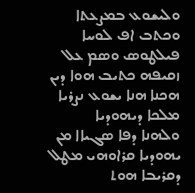ܘܠܝܫܘܥ ܒܡܨܥܬܐ
ܘܟܬܒ ܐܦ ܠܘܚܐ ܦܝܠܛܘܣ ܘܣܡ ܥܠ ܙܩܝܦܗ ܟܬܝܒ ܗܘܐ ܕܝܢ ܗܟܢܐ ܗܢܐ ܝܫܘܥ ܢܨܪܝܐ ܡܠܟܐ ܕܝܗܘܕܝܐ
ܘܠܗܢܐ ܕܦܐ ܣܓܝܐܐ ܡܢ ܝܗܘܕܝܐ ܩܪܐܘܗܝ ܡܛܠ ܕܩܪܝܒܐ ܗܘܬ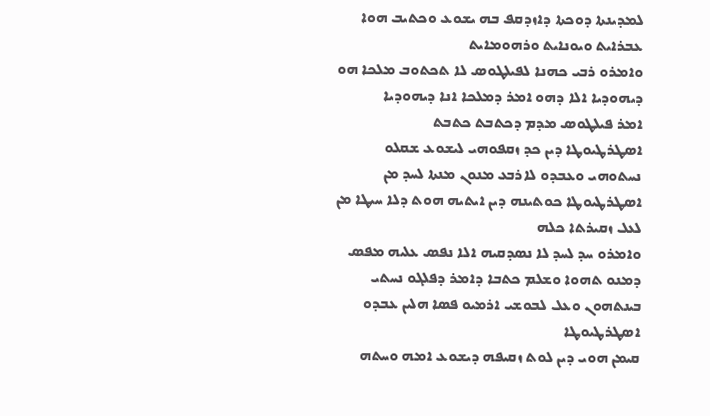ܠܡܕܝܢܬܐ ܕܘܟܬܐ ܕܐܙܕܩܦ ܒܗ ܝܫܘܥ ܘܟܬܝܒ ܗܘܐ ܥܒܪܐܝܬ ܘܝܘܢܐܝܬ ܘܪܗܘܡܐܝܬ
ܘܐܡܪܘ ܪܒܝ ܟܗܢܐ ܠܦܝܠܛܘܣ ܠܐ ܬܟܬܘܒ ܡܠܟܐ ܗܘ ܕܝܗܘܕܝܐ ܐܠܐ ܕܗܘ ܐܡܪ ܕܡܠܟܐ ܐܢܐ ܕܝܗܘܕܝܐ
ܐܡܪ ܦܝܠܛܘܣ ܡܕܡ ܕܟܬܒܬ ܟܬܒܬ
ܐܣܛܪܛܝܘܛܐ ܕܝܢ ܟܕ ܙܩܦܘܗܝ ܠܝܫܘܥ ܫܩܠܘ ܢܚܬܘܗܝ ܘܥܒܕܘ ܠܐܪܒܥ ܡܢܘܢ ܡܢܬܐ ܠܚܕ ܡܢ ܐܣܛܪܛܝܘܛܐ ܟܘܬܝܢܗ ܕܝܢ ܐܝܬܝܗ ܗܘܬ ܕܠܐ ܚܝܛܐ ܡܢ ܠܥܠ ܙܩܝܪܬܐ ܟܠܗ
ܘܐܡܪܘ ܚܕ ܠܚܕ ܠܐ ܢܣܕܩܝܗ ܐܠܐ ܢܦܣ ܥܠܝܗ ܡܦܣ ܕܡܢܘ ܬܗܘܐ ܘܫܠܡ ܟܬܒܐ ܕܐܡܪ ܕܦܠܓܘ ܢܚܬܝ ܒܝܢܬܗܘܢ ܘܥܠ ܠܒܘܫܝ ܐܪܡܝܘ ܦܣܐ ܗܠܝܢ ܥܒܕܘ ܐܣܛܪܛܝܘܛܐ
ܩܝܡܢ ܗܘܝ ܕܝܢ ܠܘܬ ܙܩܝܦܗ ܕܝܫܘܥ ܐܡܗ ܘܚܬܗ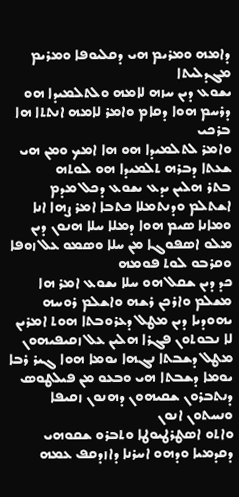ܕܐܡܗ ܘܡܪܝܡ ܗܝ ܕܩܠܝܘܦܐ ܘܡܪܝܡ ܡܓܕܠܝܬܐ
ܝܫܘܥ ܕܝܢ ܚܙܗ ܠܐܡܗ ܘܠܬܠܡܝܕܐ ܗܘ ܕܪܚܡ ܗܘܐ ܕܩܐܡ ܘܐܡܪ ܠܐܡܗ ܐܢܬܬܐ ܗܐ ܒܪܟܝ
ܘܐܡܪ ܠܬܠܡܝܕܐ ܗܘ ܗܐ ܐܡܟ ܘܡܢ ܗܝ ܫܥܬܐ ܕܒܪܗ ܬܠܡܝܕܐ ܗܘ ܠܘܬܗ
ܒܬܪ ܗܠܝܢ ܝܕܥ ܝܫܘܥ ܕܟܠ ܡܕܡ ܐܫܬܠܡ ܘܕܢܬܡܠܐ ܟܬܒܐ ܐܡܪ ܨܗܐ ܐܢܐ
ܘܡܐܢܐ ܣܝܡ ܗܘܐ ܕܡܠܐ ܚܠܐ ܗܢܘܢ ܕܝܢ ܡܠܘ ܐܣܦܘܓܐ ܡܢ ܚܠܐ ܘܣܡܘ ܥܠ ܙܘܦܐ ܘܩܪܒܘ ܠܘܬ ܦܘܡܗ
ܟܕ ܕܝܢ ܫܩܠ ܗܘ ܚܠܐ ܝܫܘܥ ܐܡܪ ܗܐ ܡܫܠܡ ܘܐܪܟܢ ܪܫܗ ܘܐܫܠܡ ܪܘܚܗ
ܝܗܘܕܝܐ ܕܝܢ ܡܛܠ ܕܥܪܘܒܬܐ ܗܘܬ ܐܡܪܝܢ ܠܐ ܢܒܘܬܘܢ ܦܓܪܐ ܗܠܝܢ ܥܠ ܙܩܝܦܝܗܘܢ ܡܛܠ ܕܫܒܬܐ ܢܓܗܐ ܝܘܡܐ ܗܘܐ ܓܝܪ ܪܒܐ ܝܘܡܐ ܕܫܒܬܐ ܗܝ ܘܒܥܘ ܡܢ ܦܝܠܛܘܣ ܕܢܬܒܪܘܢ ܫܩܝܗܘܢ ܕܗܢܘܢ ܙܩܝܦܐ ܘܢܚܬܘܢ ܐܢܘܢ
ܘܐܬܘ ܐܣܛܪܛܝܘܛܐ ܘܬܒܪܘ ܫܩܘܗܝ ܕܩܕܡܝܐ ܘܕܗܘ ܐܚܪܢܐ ܕܐܙܕܩܦ ܥܡܗ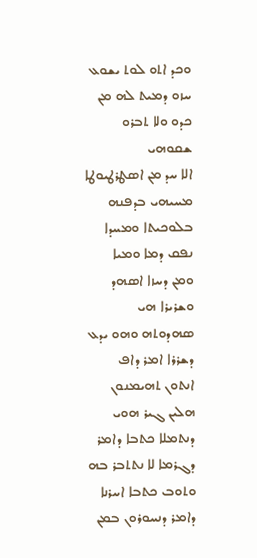ܘܟܕ ܐܬܘ ܠܘܬ ܝܫܘܥ ܚܙܘ ܕܡܝܬ ܠܗ ܡܢ ܟܕܘ ܘܠܐ ܬܒܪܘ ܫܩܘܗܝ
ܐܠܐ ܚܕ ܡܢ ܐܣܛܪܛܝܘܛܐ ܡܚܝܗܝ ܒܕܦܢܗ ܒܠܘܟܝܬܐ ܘܡܚܕܐ ܢܦܩ ܕܡܐ ܘܡܝܐ
ܘܡܢ ܕܚܙܐ ܐܣܗܕ ܘܫܪܝܪܐ ܗܝ ܣܗܕܘܬܗ ܘܗܘ ܝܕܥ ܕܫܪܪܐ ܐܡܪ ܕܐܦ ܐܢܬܘܢ ܬܗܝܡܢܘܢ
ܗܠܝܢ ܓܝܪ ܗܘܝ ܕܢܬܡܠܐ ܟܬܒܐ ܕܐܡܪ ܕܓܪܡܐ ܠܐ ܢܬܬܒܪ ܒܗ
ܘܬܘܒ ܟܬܒܐ ܐܚܪܢܐ ܕܐܡܪ ܕܢܚܘܪܘܢ ܒܡܢ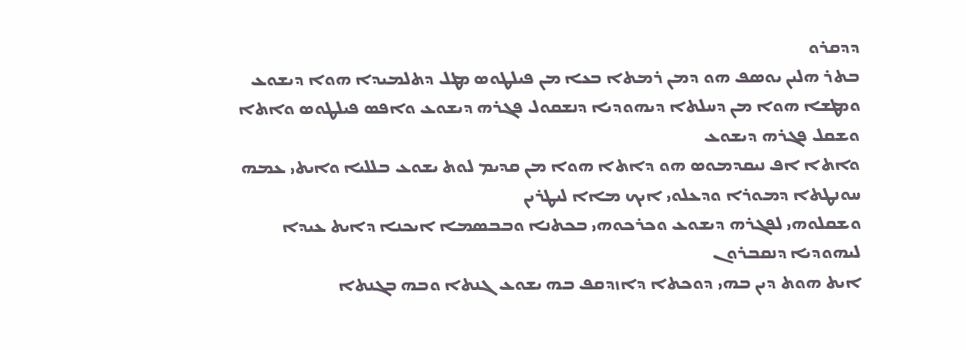ܕܕܩܪܘ
ܒܬܪ ܗܠܝܢ ܝܘܣܦ ܗܘ ܕܡܢ ܪܡܬܐ ܒܥܐ ܡܢ ܦܝܠܛܘܣ ܡܛܠ ܕܬܠܡܝܕܐ ܗܘܐ ܕܝܫܘܥ ܘܡܛܫܐ ܗܘܐ ܡܢ ܕܚܠܬܐ ܕܝܗܘܕܝܐ ܕܢܫܩܘܠ ܦܓܪܗ ܕܝܫܘܥ ܘܐܦܣ ܦܝܠܛܘܣ ܘܐܬܐ ܘܫܩܠ ܦܓܪܗ ܕܝܫܘܥ
ܘܐܬܐ ܐܦ ܢܝܩܕܡܘܣ ܗܘ ܕܐܬܐ ܗܘܐ ܡܢ ܩܕܝܡ ܠܘܬ ܝܫܘܥ ܒܠܠܝܐ ܘܐܝܬܝ ܥܡܗ ܚܘܢܛܬܐ ܕܡܘܪܐ ܘܕܥܠܘܝ ܐܝܟ ܡܐܐ ܠܝܛܪܝܢ
ܘܫܩܠܘܗܝ ܠܦܓܪܗ ܕܝܫܘܥ ܘܟܪܟܘܗܝ ܒܟܬܢܐ ܘܒܒܣܡܐ ܐܝܟܢܐ ܕܐܝܬ ܥܝܕܐ ܠܝܗܘܕܝܐ ܕܢܩܒܪܘܢ
ܐܝܬ ܗܘܬ ܕܝܢ ܒܗܝ ܕܘܟܬܐ ܕܐܙܕܩܦ ܒܗ ܝܫܘܥ ܓܢܬܐ ܘܒܗ ܒܓܢܬܐ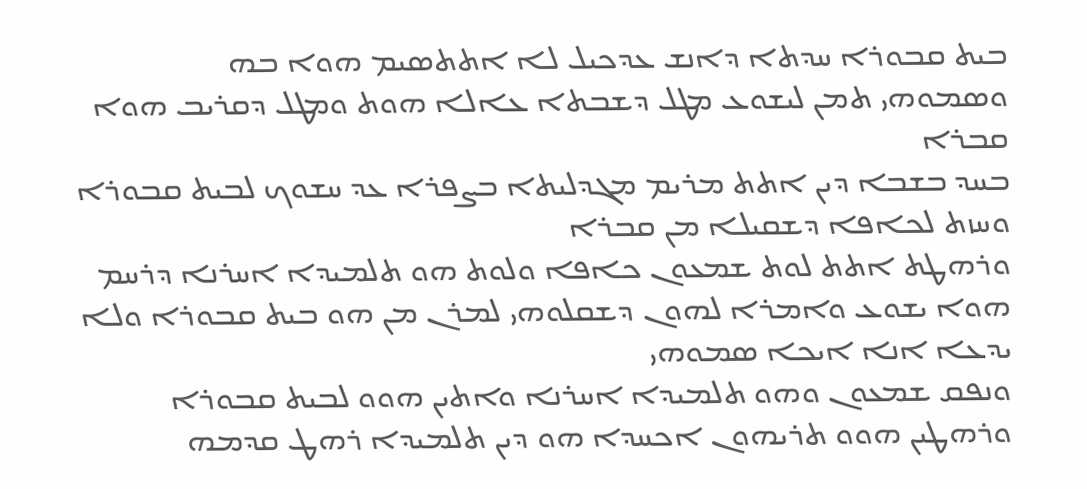ܒܝܬ ܩܒܘܪܐ ܚܕܬܐ ܕܐܢܫ ܥܕܟܝܠ ܠܐ ܐܬܬܣܝܡ ܗܘܐ ܒܗ
ܘܣܡܘܗܝ ܬܡܢ ܠܝܫܘܥ ܡܛܠ ܕܫܒܬܐ ܥܐܠܐ ܗܘܬ ܘܡܛܠ ܕܩܪܝܒ ܗܘܐ ܩܒܪܐ
ܒܚܕ ܒܫܒܐ ܕܝܢ ܐܬܬ ܡܪܝܡ ܡܓܕܠܝܬܐ ܒܨܦܪܐ ܥܕ ܚܫܘܟ ܠܒܝܬ ܩܒܘܪܐ ܘܚܙܬ ܠܟܐܦܐ ܕܫܩܝܠܐ ܡܢ ܩܒܪܐ
ܘܪܗܛܬ ܐܬܬ ܠܘܬ ܫܡܥܘܢ ܟܐܦܐ ܘܠܘܬ ܗܘ ܬܠܡܝܕܐ ܐܚܪܢܐ ܕܪܚܡ ܗܘܐ ܝܫܘܥ ܘܐܡܪܐ ܠܗܘܢ ܕܫܩܠܘܗܝ ܠܡܪܢ ܡܢ ܗܘ ܒܝܬ ܩܒܘܪܐ ܘܠܐ ܝܕܥܐ ܐܢܐ ܐܝܟܐ ܣܡܘܗܝ
ܘܢܦܩ ܫܡܥܘܢ ܘܗܘ ܬܠܡܝܕܐ ܐܚܪܢܐ ܘܐܬܝܢ ܗܘܘ ܠܒܝܬ ܩܒܘܪܐ
ܘܪܗܛܝܢ ܗܘܘ ܬܪܝܗܘܢ ܐܟܚܕܐ ܗܘ ܕܝܢ ܬܠܡܝܕܐ ܪܗܛ ܩܕܡܗ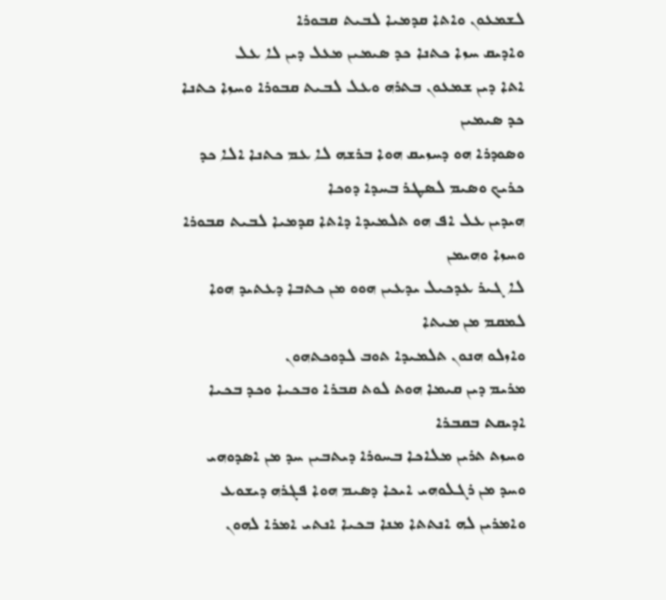ܠܫܡܥܘܢ ܘܐܬܐ ܩܕܡܝܐ ܠܒܝܬ ܩܒܘܪܐ
ܘܐܕܝܩ ܚܙܐ ܟܬܢܐ ܟܕ ܣܝܡܝܢ ܡܥܠ ܕܝܢ ܠܐ ܥܠ
ܐܬܐ ܕܝܢ ܫܡܥܘܢ ܒܬܪܗ ܘܥܠ ܠܒܝܬ ܩܒܘܪܐ ܘܚܙܐ ܟܬܢܐ ܟܕ ܣܝܡܝܢ
ܘܣܘܕܪܐ ܗܘ ܕܚܙܝܩ ܗܘܐ ܒܪܫܗ ܠܐ ܥܡ ܟܬܢܐ ܐܠܐ ܟܕ ܟܪܝܟ ܘܣܝܡ ܠܣܛܪ ܒܚܕܐ ܕܘܟܐ
ܗܝܕܝܢ ܥܠ ܐܦ ܗܘ ܬܠܡܝܕܐ ܕܐܬܐ ܩܕܡܝܐ ܠܒܝܬ ܩܒܘܪܐ ܘܚܙܐ ܘܗܝܡܢ
ܠܐ ܓܝܪ ܥܕܟܝܠ ܝܕܥܝܢ ܗܘܘ ܡܢ ܟܬܒܐ ܕܥܬܝܕ ܗܘܐ ܠܡܩܡ ܡܢ ܡܝܬܐ
ܘܐܙܠܘ ܗܢܘܢ ܬܠܡܝܕܐ ܬܘܒ ܠܕܘܟܬܗܘܢ
ܡܪܝܡ ܕܝܢ ܩܝܡܐ ܗܘܬ ܠܘܬ ܩܒܪܐ ܘܒܟܝܐ ܘܟܕ ܒܟܝܐ ܐܕܝܩܬ ܒܩܒܪܐ
ܘܚܙܬ ܬܪܝܢ ܡܠܐܟܐ ܒܚܘܪܐ ܕܝܬܒܝܢ ܚܕ ܡܢ ܐܣܕܘܗܝ ܘܚܕ ܡܢ ܪܓܠܘܗܝ ܐܝܟܐ ܕܣܝܡ ܗܘܐ ܦܓܪܗ ܕܝܫܘܥ
ܘܐܡܪܝܢ ܠܗ ܐܢܬܬܐ ܡܢܐ ܒܟܝܐ ܐܢܬܝ ܐܡܪܐ ܠܗܘܢ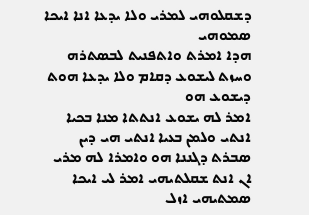ܕܫܩܠܘܗܝ ܠܡܪܝ ܘܠܐ ܝܕܥܐ ܐܢܐ ܐܝܟܐ ܣܡܘܗܝ
ܗܕܐ ܐܡܪܬ ܘܐܬܦܢܝܬ ܠܒܣܬܪܗ ܘܚܙܬ ܠܝܫܘܥ ܕܩܐܡ ܘܠܐ ܝܕܥܐ ܗܘܬ ܕܝܫܘܥ ܗܘ
ܐܡܪ ܠܗ ܝܫܘܥ ܐܢܬܬܐ ܡܢܐ ܒܟܝܐ ܐܢܬܝ ܘܠܡܢ ܒܥܝܐ ܐܢܬܝ ܗܝ ܕܝܢ ܣܒܪܬ ܕܓܢܢܐ ܗܘ ܘܐܡܪܐ ܠܗ ܡܪܝ ܐܢ ܐܢܬ ܫܩܠܬܝܗܝ ܐܡܪ ܠܝ ܐܝܟܐ ܣܡܬܝܗܝ ܐܙܠ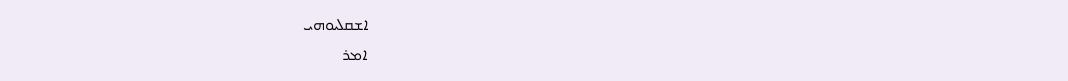ܐܫܩܠܝܘܗܝ
ܐܡܪ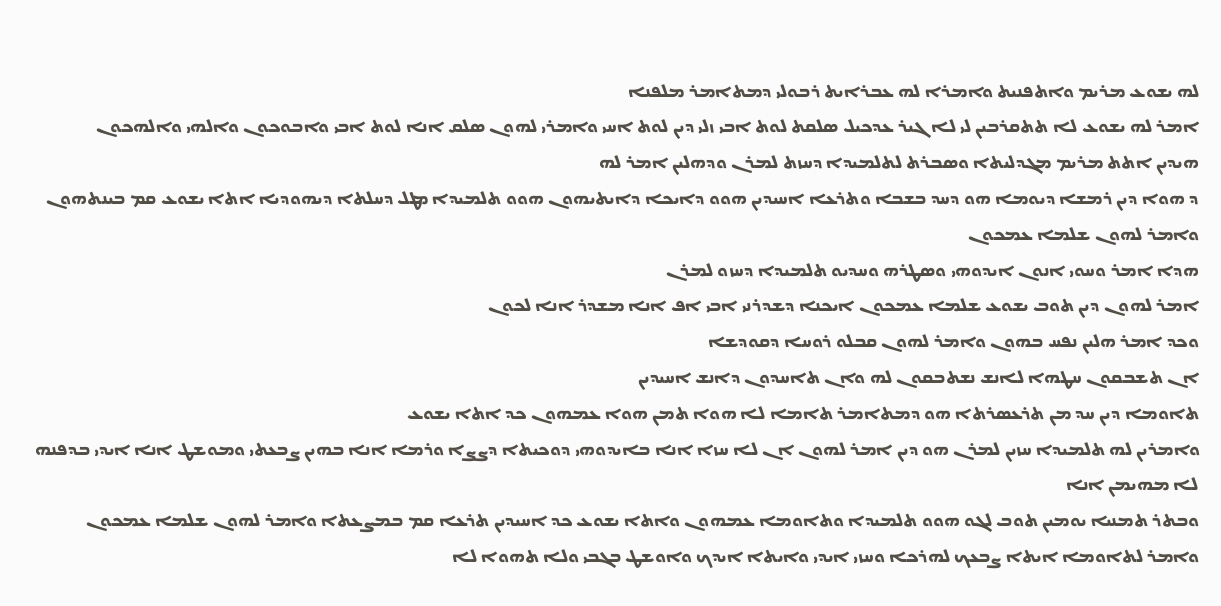ܠܗ ܝܫܘܥ ܡܪܝܡ ܘܐܬܦܢܝܬ ܘܐܡܪܐ ܠܗ ܥܒܪܐܝܬ ܪܒܘܠܝ ܕܡܬܐܡܪ ܡܠܦܢܐ
ܐܡܪ ܠܗ ܝܫܘܥ ܠܐ ܬܬܩܪܒܝܢ ܠܝ ܠܐ ܓܝܪ ܥܕܟܝܠ ܣܠܩܬ ܠܘܬ ܐܒܝ ܙܠܝ ܕܝܢ ܠܘܬ ܐܚܝ ܘܐܡܪܝ ܠܗܘܢ ܣܠܩ ܐܢܐ ܠܘܬ ܐܒܝ ܘܐܒܘܟܘܢ ܘܐܠܗܝ ܘܐܠܗܟܘܢ
ܗܝܕܝܢ ܐܬܬ ܡܪܝܡ ܡܓܕܠܝܬܐ ܘܣܒܪܬ ܠܬܠܡܝܕܐ ܕܚܙܬ ܠܡܪܢ ܘܕܗܠܝܢ ܐܡܪ ܠܗ
ܕ ܗܘܐ ܕܝܢ ܪܡܫܐ ܕܝܘܡܐ ܗܘ ܕܚܕ ܒܫܒܐ ܘܬܪܥܐ ܐܚܝܕܝܢ ܗܘܘ ܕܐܝܟܐ ܕܐܝܬܝܗܘܢ ܗܘܘ ܬܠܡܝܕܐ ܡܛܠ ܕܚܠܬܐ ܕܝܗܘܕܝܐ ܐܬܐ ܝܫܘܥ ܩܡ ܒܝܢܬܗܘܢ ܘܐܡܪ ܠܗܘܢ ܫܠܡܐ ܥܡܟܘܢ
ܗܕܐ ܐܡܪ ܘܚܘܝ ܐܢܘܢ ܐܝܕܘܗܝ ܘܣܛܪܗ ܘܚܕܝܘ ܬܠܡܝܕܐ ܕܚܙܘ ܠܡܪܢ
ܐܡܪ ܠܗܘܢ ܕܝܢ ܬܘܒ ܝܫܘܥ ܫܠܡܐ ܥܡܟܘܢ ܐܝܟܢܐ ܕܫܕܪܢܝ ܐܒܝ ܐܦ ܐܢܐ ܡܫܕܪ ܐܢܐ ܠܟܘܢ
ܘܟܕ ܐܡܪ ܗܠܝܢ ܢܦܚ ܒܗܘܢ ܘܐܡܪ ܠܗܘܢ ܩܒܠܘ ܪܘܚܐ ܕܩܘܕܫܐ
ܐܢ ܬܫܒܩܘܢ ܚܛܗܐ ܠܐܢܫ ܢܫܬܒܩܘܢ ܠܗ ܘܐܢ ܬܐܚܕܘܢ ܕܐܢܫ ܐܚܝܕܝܢ
ܬܐܘܡܐ ܕܝܢ ܚܕ ܡܢ ܬܪܥܣܪܬܐ ܗܘ ܕܡܬܐܡܪ ܬܐܡܐ ܠܐ ܗܘܐ ܬܡܢ ܗܘܐ ܥܡܗܘܢ ܟܕ ܐܬܐ ܝܫܘܥ
ܘܐܡܪܝܢ ܠܗ ܬܠܡܝܕܐ ܚܙܝܢ ܠܡܪܢ ܗܘ ܕܝܢ ܐܡܪ ܠܗܘܢ ܐܢ ܠܐ ܚܙܐ ܐܢܐ ܒܐܝܕܘܗܝ ܕܘܟܝܬܐ ܕܨܨܐ ܘܪܡܐ ܐܢܐ ܒܗܝܢ ܨܒܥܬܝ ܘܡܘܫܛ ܐܢܐ ܐܝܕܝ ܒܕܦܢܗ ܠܐ ܡܗܝܡܢ ܐܢܐ
ܘܒܬܪ ܬܡܢܝܐ ܝܘܡܝܢ ܬܘܒ ܠܓܘ ܗܘܘ ܬܠܡܝܕܐ ܘܬܐܘܡܐ ܥܡܗܘܢ ܘܐܬܐ ܝܫܘܥ ܟܕ ܐܚܝܕܝܢ ܬܪܥܐ ܩܡ ܒܡܨܥܬܐ ܘܐܡܪ ܠܗܘܢ ܫܠܡܐ ܥܡܟܘܢ
ܘܐܡܪ ܠܬܐܘܡܐ ܐܝܬܐ ܨܒܥܟ ܠܗܪܟܐ ܘܚܙܝ ܐܝܕܝ ܘܐܝܬܐ ܐܝܕܟ ܘܐܘܫܛ ܒܓܒܝ ܘܠܐ ܬܗܘܐ ܠܐ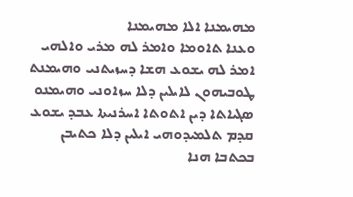ܡܗܝܡܢܐ ܐܠܐ ܡܗܝܡܢܐ
ܘܥܢܐ ܬܐܘܡܐ ܘܐܡܪ ܠܗ ܡܪܝ ܘܐܠܗܝ
ܐܡܪ ܠܗ ܝܫܘܥ ܗܫܐ ܕܚܙܝܬܢܝ ܘܗܝܡܢܬ ܛܘܒܝܗܘܢ ܠܐܝܠܝܢ ܕܠܐ ܚܙܐܘܢܝ ܘܗܝܡܢܘ
ܣܓܝܐܬܐ ܕܝܢ ܐܬܘܬܐ ܐܚܪܢܝܬܐ ܥܒܕ ܝܫܘܥ ܩܕܡ ܬܠܡܝܕܘܗܝ ܐܝܠܝܢ ܕܠܐ ܟܬܝܒܢ ܒܟܬܒܐ ܗܢܐ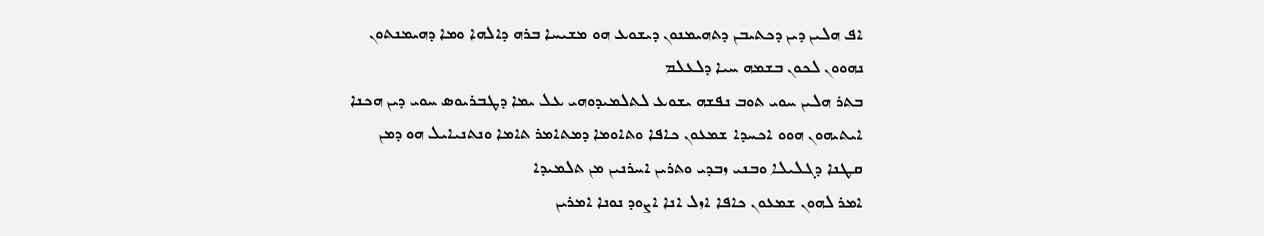ܐܦ ܗܠܝܢ ܕܝܢ ܕܟܬܝܒܢ ܕܬܗܝܡܢܘܢ ܕܝܫܘܥ ܗܘ ܡܫܝܚܐ ܒܪܗ ܕܐܠܗܐ ܘܡܐ ܕܗܝܡܢܬܘܢ ܢܗܘܘܢ ܠܟܘܢ ܒܫܡܗ ܚܝܐ ܕܠܥܠܡ
ܒܬܪ ܗܠܝܢ ܚܘܝ ܬܘܒ ܢܦܫܗ ܝܫܘܥ ܠܬܠܡܝܕܘܗܝ ܥܠ ܝܡܐ ܕܛܒܪܝܘܣ ܚܘܝ ܕܝܢ ܗܟܢܐ
ܐܝܬܝܗܘܢ ܗܘܘ ܐܟܚܕܐ ܫܡܥܘܢ ܟܐܦܐ ܘܬܐܘܡܐ ܕܡܬܐܡܪ ܬܐܡܐ ܘܢܬܢܝܐܝܠ ܗܘ ܕܡܢ ܩܛܢܐ ܕܓܠܝܠܐ ܘܒܢܝ ܙܒܕܝ ܘܬܪܝܢ ܐܚܪܢܝܢ ܡܢ ܬܠܡܝܕܐ
ܐܡܪ ܠܗܘܢ ܫܡܥܘܢ ܟܐܦܐ ܐܙܠ ܐܢܐ ܐܨܘܕ ܢܘܢܐ ܐܡܪܝܢ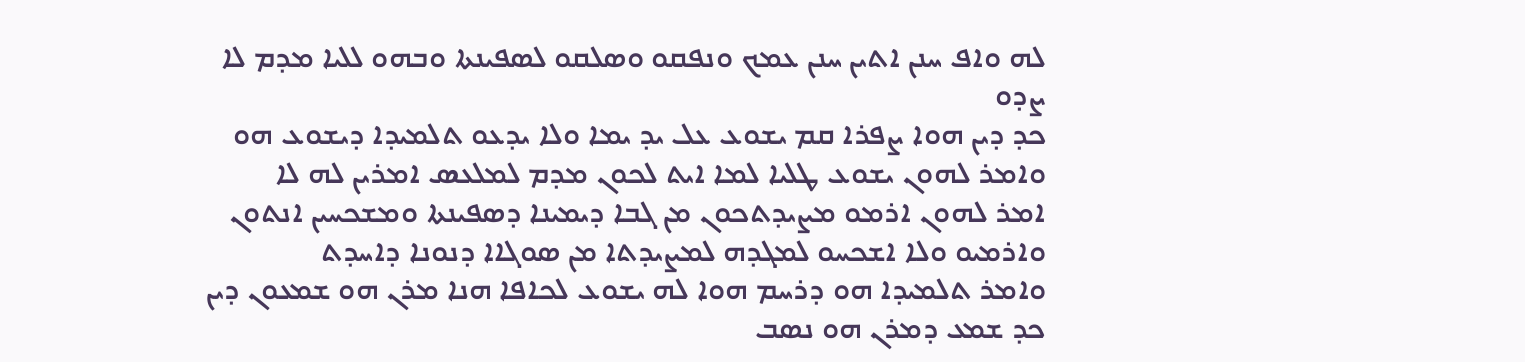ܠܗ ܘܐܦ ܚܢܢ ܐܬܝܢ ܚܢܢ ܥܡܟ ܘܢܦܩܘ ܘܣܠܩܘ ܠܣܦܝܢܬܐ ܘܒܗܘ ܠܠܝܐ ܡܕܡ ܠܐ ܨܕܘ
ܟܕ ܕܝܢ ܗܘܐ ܨܦܪܐ ܩܡ ܝܫܘܥ ܥܠ ܝܕ ܝܡܐ ܘܠܐ ܝܕܥܘ ܬܠܡܝܕܐ ܕܝܫܘܥ ܗܘ
ܘܐܡܪ ܠܗܘܢ ܝܫܘܥ ܛܠܝܐ ܠܡܐ ܐܝܬ ܠܟܘܢ ܡܕܡ ܠܡܠܥܣ ܐܡܪܝܢ ܠܗ ܠܐ
ܐܡܪ ܠܗܘܢ ܐܪܡܘ ܡܨܝܕܬܟܘܢ ܡܢ ܓܒܐ ܕܝܡܝܢܐ ܕܣܦܝܢܬܐ ܘܡܫܟܚܝܢ ܐܢܬܘܢ ܘܐܪܡܝܘ ܘܠܐ ܐܫܟܚܘ ܠܡܓܕܗ ܠܡܨܝܕܬܐ ܡܢ ܣܘܓܐܐ ܕܢܘܢܐ ܕܐܚܕܬ
ܘܐܡܪ ܬܠܡܝܕܐ ܗܘ ܕܪܚܡ ܗܘܐ ܠܗ ܝܫܘܥ ܠܟܐܦܐ ܗܢܐ ܡܪܢ ܗܘ ܫܡܥܘܢ ܕܝܢ ܟܕ ܫܡܥ ܕܡܪܢ ܗܘ ܢܣܒ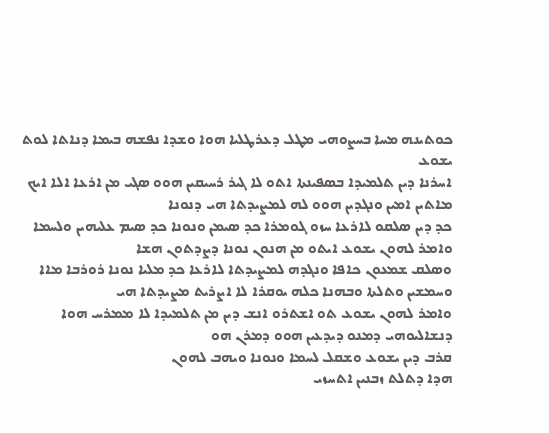ܟܘܬܝܢܗ ܡܚܐ ܒܚܨܘܗܝ ܡܛܠ ܕܥܪܛܠܝܐ ܗܘܐ ܘܫܕܐ ܢܦܫܗ ܒܝܡܐ ܕܢܐܬܐ ܠܘܬ ܝܫܘܥ
ܐܚܪܢܐ ܕܝܢ ܬܠܡܝܕܐ ܒܣܦܝܢܬܐ ܐܬܘ ܠܐ ܓܝܪ ܪܚܝܩܝܢ ܗܘܘ ܣܓܝ ܡܢ ܐܪܥܐ ܐܠܐ ܐܝܟ ܡܐܬܝܢ ܐܡܝܢ ܘܢܓܕܝܢ ܗܘܘ ܠܗ ܠܡܨܝܕܬܐ ܗܝ ܕܢܘܢܐ
ܟܕ ܕܝܢ ܣܠܩܘ ܠܐܪܥܐ ܚܙܘ ܓܘܡܪܐ ܟܕ ܣܝܡܢ ܘܢܘܢܐ ܟܕ ܣܝܡ ܥܠܝܗܝܢ ܘܠܚܡܐ
ܘܐܡܪ ܠܗܘܢ ܝܫܘܥ ܐܝܬܘ ܡܢ ܗܢܘܢ ܢܘܢܐ ܕܨܕܬܘܢ ܗܫܐ
ܘܣܠܩ ܫܡܥܘܢ ܟܐܦܐ ܘܢܓܕܗ ܠܡܨܝܕܬܐ ܠܐܪܥܐ ܟܕ ܡܠܝܐ ܢܘܢܐ ܪܘܪܒܐ ܡܐܐ ܘܚܡܫܝܢ ܘܬܠܬܐ ܘܒܗܢܐ ܟܠܗ ܝܘܩܪܐ ܠܐ ܐܨܪܝܬ ܡܨܝܕܬܐ ܗܝ
ܘܐܡܪ ܠܗܘܢ ܝܫܘܥ ܬܘ ܐܫܬܪܘ ܐܢܫ ܕܝܢ ܡܢ ܬܠܡܝܕܐ ܠܐ ܡܡܪܚ ܗܘܐ ܕܢܫܐܠܝܘܗܝ ܕܡܢܘ ܕܝܕܥܝܢ ܗܘܘ ܕܡܪܢ ܗܘ
ܩܪܒ ܕܝܢ ܝܫܘܥ ܘܫܩܠ ܠܚܡܐ ܘܢܘܢܐ ܘܝܗܒ ܠܗܘܢ
ܗܕܐ ܕܬܠܬ ܙܒܢܝܢ ܐܬܚܙܝ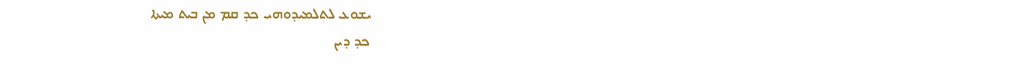ܝܫܘܥ ܠܬܠܡܝܕܘܗܝ ܟܕ ܩܡ ܡܢ ܒܝܬ ܡܝܬܐ
ܟܕ ܕܝܢ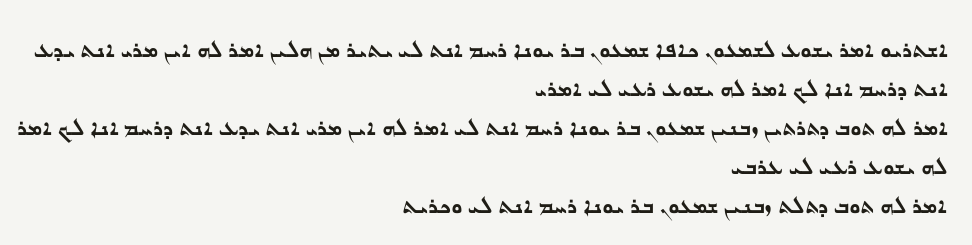ܐܫܬܪܝܘ ܐܡܪ ܝܫܘܥ ܠܫܡܥܘܢ ܟܐܦܐ ܫܡܥܘܢ ܒܪ ܝܘܢܐ ܪܚܡ ܐܢܬ ܠܝ ܝܬܝܪ ܡܢ ܗܠܝܢ ܐܡܪ ܠܗ ܐܝܢ ܡܪܝ ܐܢܬ ܝܕܥ ܐܢܬ ܕܪܚܡ ܐܢܐ ܠܟ ܐܡܪ ܠܗ ܝܫܘܥ ܪܥܝ ܠܝ ܐܡܪܝ
ܐܡܪ ܠܗ ܬܘܒ ܕܬܪܬܝܢ ܙܒܢܝܢ ܫܡܥܘܢ ܒܪ ܝܘܢܐ ܪܚܡ ܐܢܬ ܠܝ ܐܡܪ ܠܗ ܐܝܢ ܡܪܝ ܐܢܬ ܝܕܥ ܐܢܬ ܕܪܚܡ ܐܢܐ ܠܟ ܐܡܪ ܠܗ ܝܫܘܥ ܪܥܝ ܠܝ ܥܪܒܝ
ܐܡܪ ܠܗ ܬܘܒ ܕܬܠܬ ܙܒܢܝܢ ܫܡܥܘܢ ܒܪ ܝܘܢܐ ܪܚܡ ܐܢܬ ܠܝ ܘܟܪܝܬ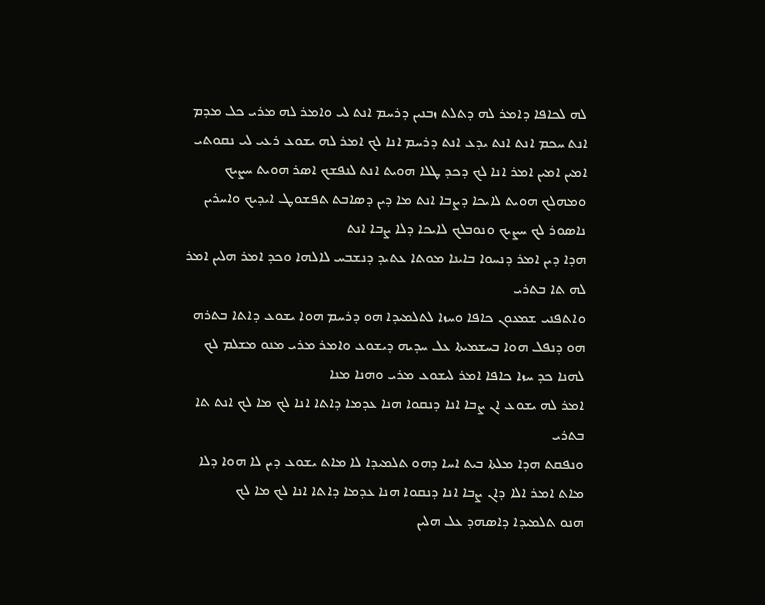ܠܗ ܠܟܐܦܐ ܕܐܡܪ ܠܗ ܕܬܠܬ ܙܒܢܝܢ ܕܪܚܡ ܐܢܬ ܠܝ ܘܐܡܪ ܠܗ ܡܪܝ ܟܠ ܡܕܡ ܐܢܬ ܚܟܡ ܐܢܬ ܐܢܬ ܝܕܥ ܐܢܬ ܕܪܚܡ ܐܢܐ ܠܟ ܐܡܪ ܠܗ ܝܫܘܥ ܪܥܝ ܠܝ ܢܩܘܬܝ
ܐܡܝܢ ܐܡܝܢ ܐܡܪ ܐܢܐ ܠܟ ܕܟܕ ܛܠܐ ܗܘܝܬ ܐܢܬ ܠܢܦܫܟ ܐܣܪ ܗܘܝܬ ܚܨܝܟ ܘܡܗܠܟ ܗܘܝܬ ܠܐܝܟܐ ܕܨܒܐ ܐܢܬ ܡܐ ܕܝܢ ܕܣܐܒܬ ܬܦܫܘܛ ܐܝܕܝܟ ܘܐܚܪܝܢ ܢܐܣܘܪ ܠܟ ܚܨܝܟ ܘܢܘܒܠܟ ܠܐܝܟܐ ܕܠܐ ܨܒܐ ܐܢܬ
ܗܕܐ ܕܝܢ ܐܡܪ ܕܢܚܘܐ ܒܐܝܢܐ ܡܘܬܐ ܥܬܝܕ ܕܢܫܒܚ ܠܐܠܗܐ ܘܟܕ ܐܡܪ ܗܠܝܢ ܐܡܪ ܠܗ ܬܐ ܒܬܪܝ
ܘܐܬܦܢܝ ܫܡܥܘܢ ܟܐܦܐ ܘܚܙܐ ܠܬܠܡܝܕܐ ܗܘ ܕܪܚܡ ܗܘܐ ܝܫܘܥ ܕܐܬܐ ܒܬܪܗ ܗܘ ܕܢܦܠ ܗܘܐ ܒܚܫܡܝܬܐ ܥܠ ܚܕܝܗ ܕܝܫܘܥ ܘܐܡܪ ܡܪܝ ܡܢܘ ܡܫܠܡ ܠܟ
ܠܗܢܐ ܟܕ ܚܙܐ ܟܐܦܐ ܐܡܪ ܠܝܫܘܥ ܡܪܝ ܘܗܢܐ ܡܢܐ
ܐܡܪ ܠܗ ܝܫܘܥ ܐܢ ܨܒܐ ܐܢܐ ܕܢܩܘܐ ܗܢܐ ܥܕܡܐ ܕܐܬܐ ܐܢܐ ܠܟ ܡܐ ܠܟ ܐܢܬ ܬܐ ܒܬܪܝ
ܘܢܦܩܬ ܗܕܐ ܡܠܬܐ ܒܝܬ ܐܚܐ ܕܗܘ ܬܠܡܝܕܐ ܠܐ ܡܐܬ ܝܫܘܥ ܕܝܢ ܠܐ ܗܘܐ ܕܠܐ ܡܐܬ ܐܡܪ ܐܠܐ ܕܐܢ ܨܒܐ ܐܢܐ ܕܢܩܘܐ ܗܢܐ ܥܕܡܐ ܕܐܬܐ ܐܢܐ ܠܟ ܡܐ ܠܟ
ܗܢܘ ܬܠܡܝܕܐ ܕܐܣܗܕ ܥܠ ܗܠܝܢ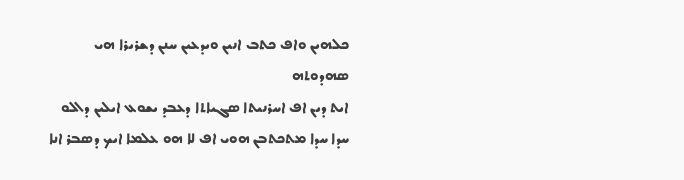ܟܠܗܝܢ ܘܐܦ ܟܬܒ ܐܢܝܢ ܘܝܕܥܝܢ ܚܢܢ ܕܫܪܝܪܐ ܗܝ ܣܗܕܘܬܗ
ܐܝܬ ܕܝܢ ܐܦ ܐܚܪܢܝܬܐ ܣܓܝܐܬܐ ܕܥܒܕ ܝܫܘܥ ܐܝܠܝܢ ܕܐܠܘ ܚܕܐ ܚܕܐ ܡܬܟܬܒܢ ܗܘܝ ܐܦ ܠܐ ܗܘ ܥܠܡܐ ܐܝܟ ܕܣܒܪ ܐܢܐ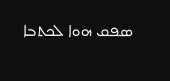ܣܦܩ ܗܘܐ ܠܟܬܒܐ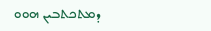ܕܡܬܟܬܒܝܢ ܗܘܘ